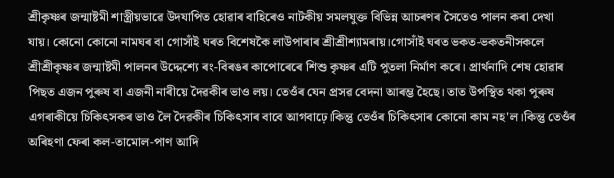শ্ৰীকৃষ্ণৰ জন্মাষ্টমী শাস্ত্ৰীয়ভাৱে উদযাপিত হোৱাৰ বাহিৰেও নাটকীয় সমলযুক্ত বিভিন্ন আচৰণৰ সৈতেও পালন কৰা দেখা যায়। কোনো কোনো নামঘৰ বা গোসাঁই ঘৰত বিশেষকৈ লাউপাৰাৰ শ্ৰীশ্ৰীশ্যামৰায়।গোসাঁই ঘৰত ভকত-ভকতনীসকলে শ্ৰীশ্ৰীকৃষ্ণৰ জন্মাষ্টমী পালনৰ উদ্দেশ্যে ৰং-বিৰঙৰ কাপোৰেৰে শিশু কৃষ্ণৰ এটি পুতলা নিৰ্মাণ কৰে। প্ৰাৰ্থনাদি শেষ হোৱাৰ পিছত এজন পুৰুষ বা এজনী নাৰীয়ে দৈৱকীৰ ভাও লয়। তেওঁৰ যেন প্ৰসৱ বেদনা আৰম্ভ হৈছে। তাত উপস্থিত থকা পুৰুষ এগৰাকীয়ে চিকিৎসকৰ ভাও লৈ দৈৱকীৰ চিকিৎসাৰ বাবে আগবাঢ়ে।কিন্তু তেওঁৰ চিকিৎসাৰ কোনো কাম নহ'ল।কিন্তু তেওঁৰ অৰিহণা ফেৰা কল-তামোল-পাণ আদি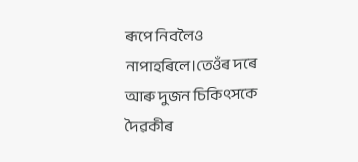ৰূপে নিবলৈও নাপাহৰিলে।তেওঁৰ দৰে আৰু দুজন চিকিৎসকে দৈৱকীৰ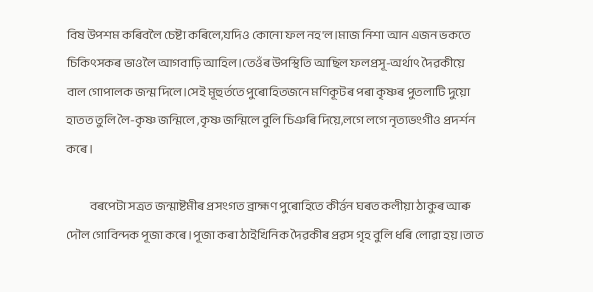বিষ উপশম কৰিবলৈ চেষ্টা কৰিলে,যদিও কোনো ফল নহ'ল।মাজ নিশা আন এজন ভকতে চিকিৎসকৰ ভাওলৈ আগবাঢ়ি আহিল।তেওঁৰ উপস্থিতি আছিল ফলপ্ৰসূ-অৰ্থাৎ দৈৱকীয়ে বাল গোপালক জন্ম দিলে।সেই মূহুৰ্ততে পুৰোহিতজনে মণিকূটৰ পৰা কৃষ্ণৰ পুতলাটি দুয়ো হাতত তুলি লৈ-কৃষ্ণ জন্মিলে ,কৃষ্ণ জন্মিলে বুলি চিঞৰি দিয়ে,লগে লগে নৃত্যভংগীও প্ৰদৰ্শন কৰে।

           বৰপেটা সত্ৰত জন্মাষ্টমীৰ প্ৰসংগত ব্ৰাহ্মণ পুৰোহিতে কীৰ্ত্তন ঘৰত কলীয়া ঠাকুৰ আৰু দৌল গোবিন্দক পূজা কৰে।পূজা কৰা ঠাইখিনিক দৈৱকীৰ প্ৰৱস গৃহ বুলি ধৰি লোৱা হয়।তাত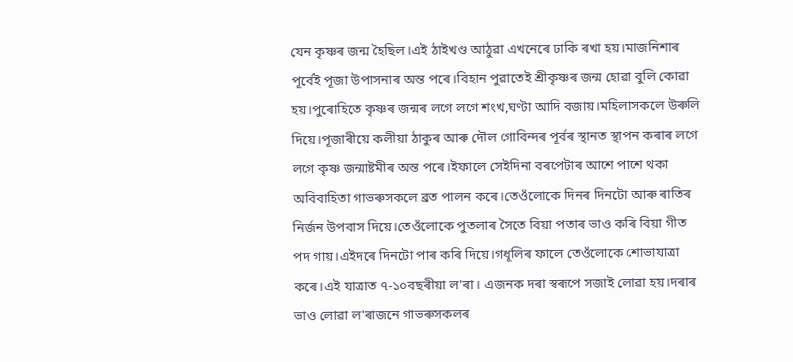যেন কৃষ্ণৰ জন্ম হৈছিল।এই ঠাইখণ্ড আঠুৱা এখনেৰে ঢাকি ৰখা হয়।মাজনিশাৰ পূৰ্বেই পূজা উপাসনাৰ অন্ত পৰে।বিহান পুৱাতেই শ্ৰীকৃষ্ণৰ জন্ম হোৱা বুলি কোৱা হয়।পুৰোহিতে কৃষ্ণৰ জন্মৰ লগে লগে শংখ,ঘণ্টা আদি বজায়।মহিলাসকলে উৰুলি দিয়ে।পূজাৰীয়ে কলীয়া ঠাকুৰ আৰু দৌল গোবিন্দৰ পূৰ্বৰ স্থানত স্থাপন কৰাৰ লগে লগে কৃষ্ণ জন্মাষ্টমীৰ অন্ত পৰে।ইফালে সেইদিনা বৰপেটাৰ আশে পাশে থকা অবিবাহিতা গাভৰুসকলে ব্ৰত পালন কৰে।তেওঁলোকে দিনৰ দিনটো আৰু ৰাতিৰ নিৰ্জন উপবাস দিয়ে।তেওঁলোকে পুতলাৰ সৈতে বিয়া পতাৰ ভাও কৰি বিয়া গীত পদ গায়।এইদৰে দিনটো পাৰ কৰি দিয়ে।গধূলিৰ ফালে তেওঁলোকে শোভাযাত্ৰা কৰে।এই যাত্ৰাত ৭-১০বছৰীয়া ল'ৰা। এজনক দৰা স্বৰূপে সজাই লোৱা হয়।দৰাৰ ভাও লোৱা ল'ৰাজনে গাভৰুসকলৰ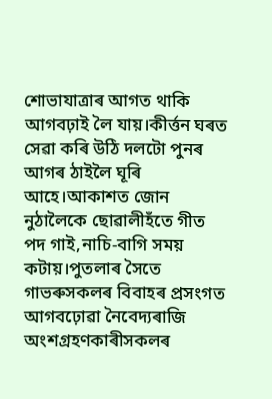শোভাযাত্ৰাৰ আগত থাকি আগবঢ়াই লৈ যায়।কীৰ্ত্তন ঘৰত সেৱা কৰি উঠি দলটো পুনৰ আগৰ ঠাইলৈ ঘূৰি আহে।আকাশত জোন নুঠালৈকে ছোৱালীহঁতে গীত পদ গাই,নাচি-বাগি সময় কটায়।পুতলাৰ সৈতে গাভৰুসকলৰ বিবাহৰ প্ৰসংগত আগবঢ়োৱা নৈবেদ‍্যৰাজি অংশগ্ৰহণকাৰীসকলৰ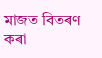মাজত বিতৰণ কৰা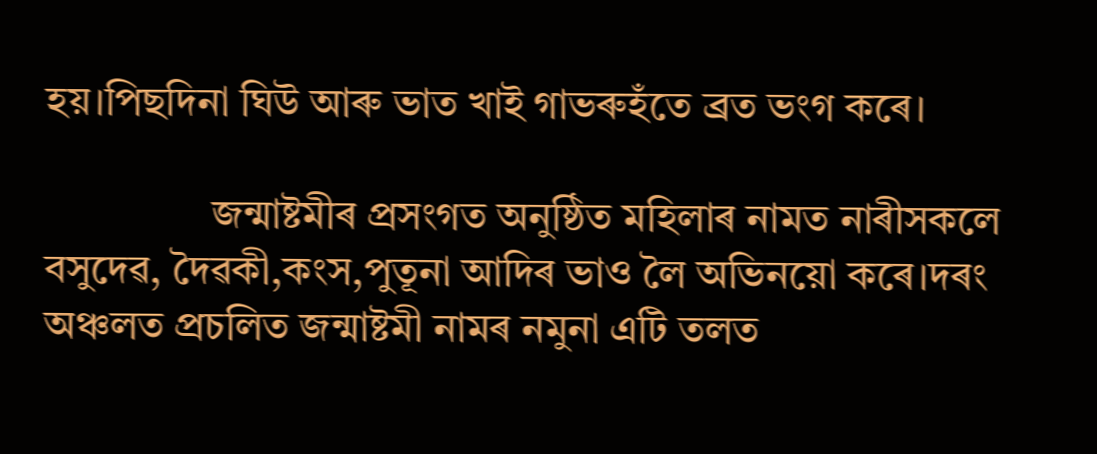হয়।পিছদিনা ঘিউ আৰু ভাত খাই গাভৰুহঁতে ব্ৰত ভংগ কৰে।

                জন্মাষ্টমীৰ প্ৰসংগত অনুষ্ঠিত মহিলাৰ নামত নাৰীসকলে বসুদেৱ, দৈৱকী,কংস,পুতূনা আদিৰ ভাও লৈ অভিনয়ো কৰে।দৰং অঞ্চলত প্ৰচলিত জন্মাষ্টমী নামৰ নমুনা এটি তলত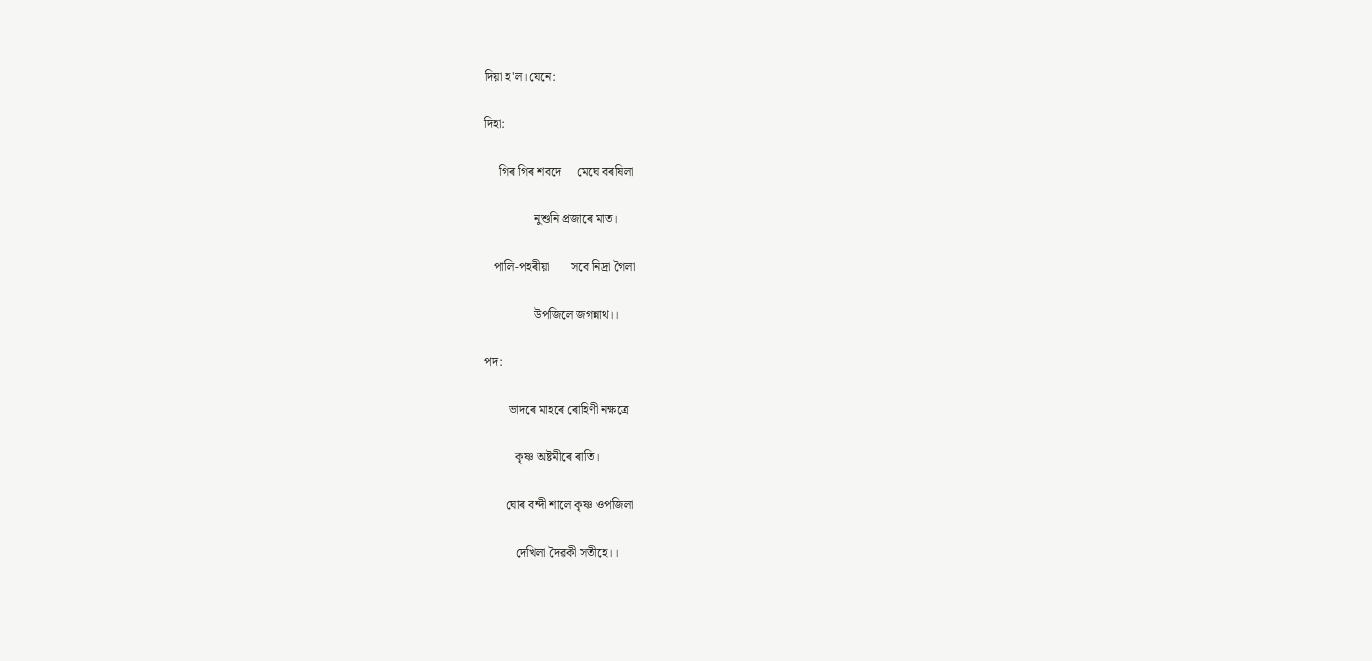দিয়া হ'ল।যেনে:

দিহা:

     গিৰ গিৰ শবদে     মেঘে বৰষিলা

                নুশুনি প্ৰজাৰে মাত।

   পালি-পহৰীয়া       সবে নিদ্ৰা গৈলা

                উপজিলে জগন্নাথ।।

পদ:

        ভাদৰে মাহৰে ৰোহিণী নক্ষত্ৰে

          কৃষ্ণ অষ্টমীৰে ৰাতি।

       ঘোৰ বন্দী শালে কৃষ্ণ ওপজিলা

          দেখিলা দৈৱকী সতীহে।।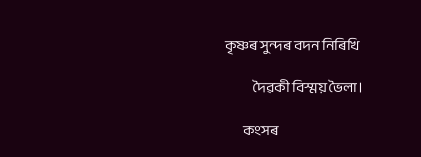কৃষ্ণৰ সুন্দৰ বদন নিৰিখি

           দৈৱকী বিস্ময় ভৈলা।

       কংসৰ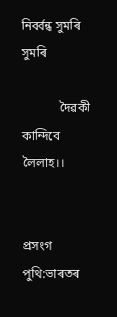নিৰ্ব্বন্ধ সুমৰি সুমৰি

            দৈৱকী কান্দিবে লৈলাহ।।


প্ৰসংগ পুথি:ভাৰতৰ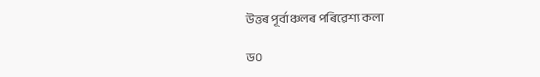উত্তৰ পূৰ্বাঞ্চলৰ পৰিৱেশ্য কলা

ড০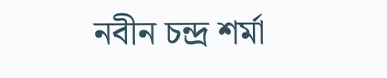নবীন চন্দ্ৰ শৰ্মা